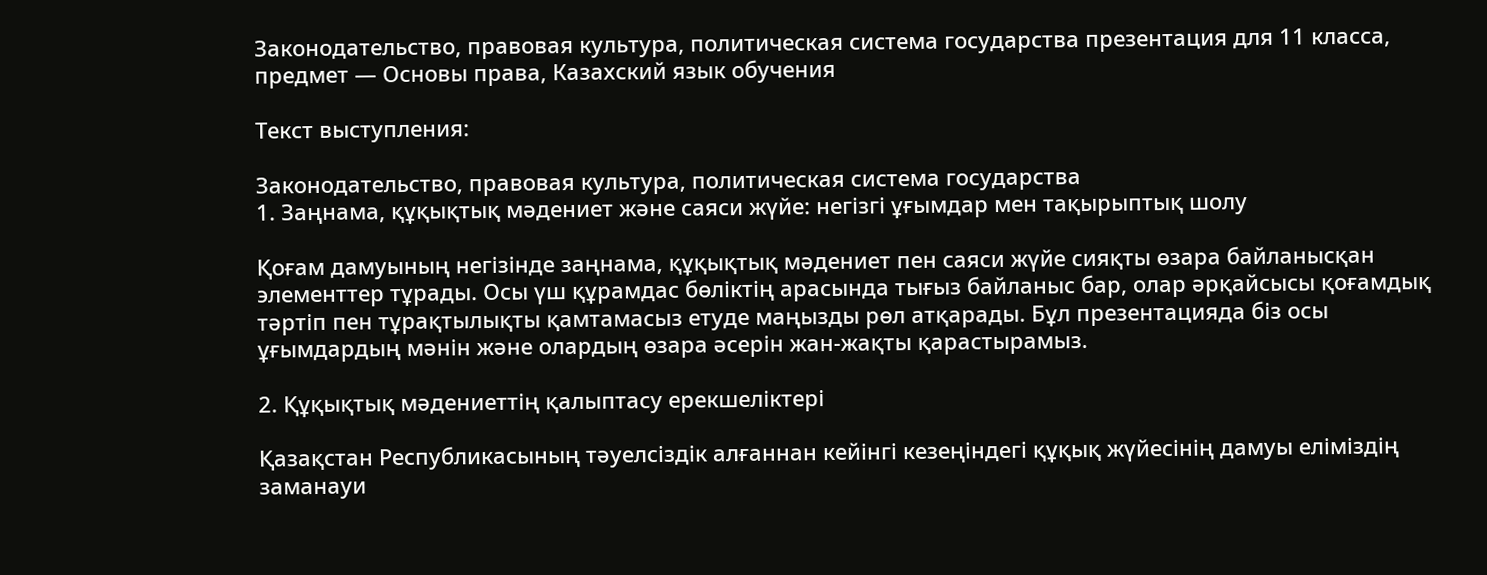Законодательство, правовая культура, политическая система государства презентация для 11 класса, предмет — Основы права, Казахский язык обучения

Текст выступления:

Законодательство, правовая культура, политическая система государства
1. Заңнама, құқықтық мәдениет және саяси жүйе: негізгі ұғымдар мен тақырыптық шолу

Қоғам дамуының негізінде заңнама, құқықтық мәдениет пен саяси жүйе сияқты өзара байланысқан элементтер тұрады. Осы үш құрамдас бөліктің арасында тығыз байланыс бар, олар әрқайсысы қоғамдық тәртіп пен тұрақтылықты қамтамасыз етуде маңызды рөл атқарады. Бұл презентацияда біз осы ұғымдардың мәнін және олардың өзара әсерін жан-жақты қарастырамыз.

2. Құқықтық мәдениеттің қалыптасу ерекшеліктері

Қазақстан Республикасының тәуелсіздік алғаннан кейінгі кезеңіндегі құқық жүйесінің дамуы еліміздің заманауи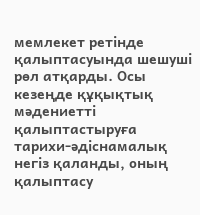мемлекет ретінде қалыптасуында шешуші рөл атқарды. Осы кезеңде құқықтық мәдениетті қалыптастыруға тарихи-әдіснамалық негіз қаланды, оның қалыптасу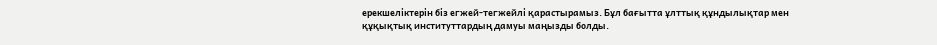ерекшеліктерін біз егжей-тегжейлі қарастырамыз. Бұл бағытта ұлттық құндылықтар мен құқықтық институттардың дамуы маңызды болды.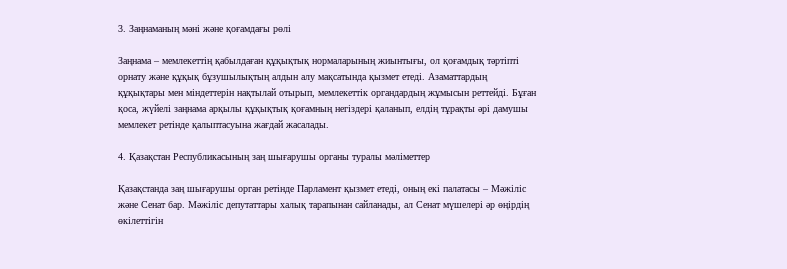3. Заңнаманың мәні және қоғамдағы рөлі

Заңнама – мемлекеттің қабылдаған құқықтық нормаларының жиынтығы, ол қоғамдық тәртіпті орнату және құқық бұзушылықтың алдын алу мақсатында қызмет етеді. Азаматтардың құқықтары мен міндеттерін нақтылай отырып, мемлекеттік органдардың жұмысын реттейді. Бұған қоса, жүйелі заңнама арқылы құқықтық қоғамның негіздері қаланып, елдің тұрақты әрі дамушы мемлекет ретінде қалыптасуына жағдай жасалады.

4. Қазақстан Республикасының заң шығарушы органы туралы мәліметтер

Қазақстанда заң шығарушы орган ретінде Парламент қызмет етеді, оның екі палатасы – Мәжіліс және Сенат бар. Мәжіліс депутаттары халық тарапынан сайланады, ал Сенат мүшелері әр өңірдің өкілеттігін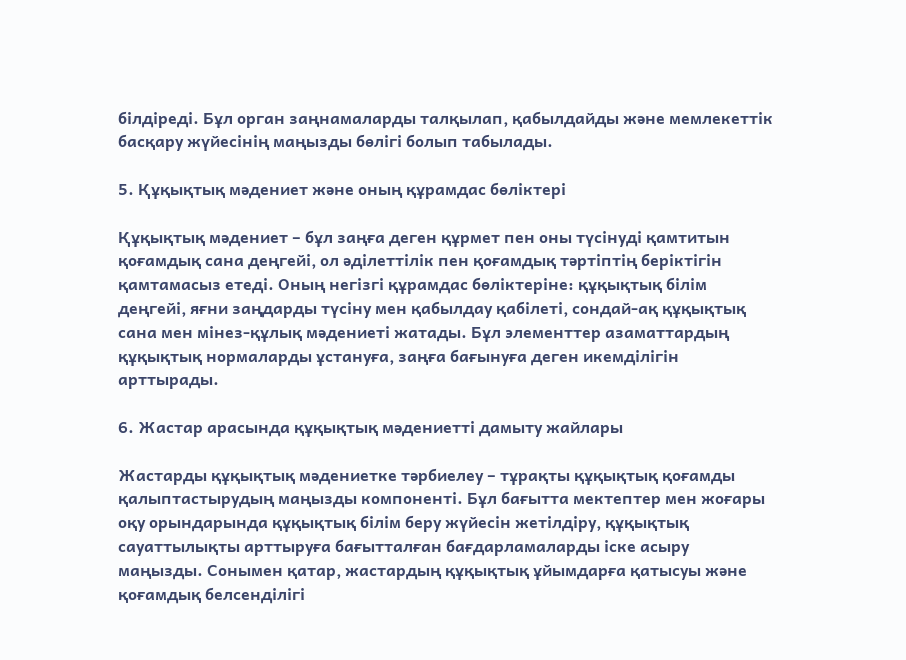білдіреді. Бұл орган заңнамаларды талқылап, қабылдайды және мемлекеттік басқару жүйесінің маңызды бөлігі болып табылады.

5. Құқықтық мәдениет және оның құрамдас бөліктері

Құқықтық мәдениет – бұл заңға деген құрмет пен оны түсінуді қамтитын қоғамдық сана деңгейі, ол әділеттілік пен қоғамдық тәртіптің беріктігін қамтамасыз етеді. Оның негізгі құрамдас бөліктеріне: құқықтық білім деңгейі, яғни заңдарды түсіну мен қабылдау қабілеті, сондай-ақ құқықтық сана мен мінез-құлық мәдениеті жатады. Бұл элементтер азаматтардың құқықтық нормаларды ұстануға, заңға бағынуға деген икемділігін арттырады.

6. Жастар арасында құқықтық мәдениетті дамыту жайлары

Жастарды құқықтық мәдениетке тәрбиелеу – тұрақты құқықтық қоғамды қалыптастырудың маңызды компоненті. Бұл бағытта мектептер мен жоғары оқу орындарында құқықтық білім беру жүйесін жетілдіру, құқықтық сауаттылықты арттыруға бағытталған бағдарламаларды іске асыру маңызды. Сонымен қатар, жастардың құқықтық ұйымдарға қатысуы және қоғамдық белсенділігі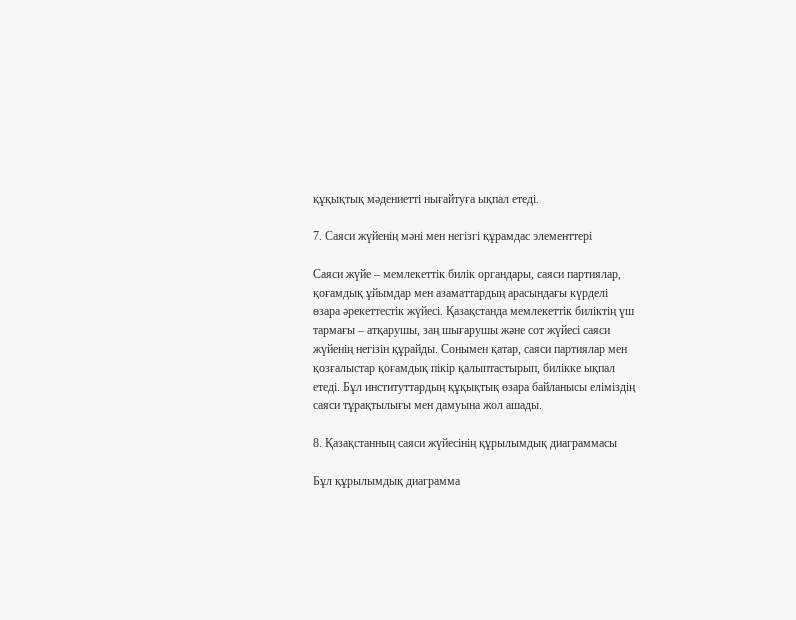құқықтық мәдениетті нығайтуға ықпал етеді.

7. Саяси жүйенің мәні мен негізгі құрамдас элементтері

Саяси жүйе – мемлекеттік билік органдары, саяси партиялар, қоғамдық ұйымдар мен азаматтардың арасындағы күрделі өзара әрекеттестік жүйесі. Қазақстанда мемлекеттік биліктің үш тармағы – атқарушы, заң шығарушы және сот жүйесі саяси жүйенің негізін құрайды. Сонымен қатар, саяси партиялар мен қозғалыстар қоғамдық пікір қалыптастырып, билікке ықпал етеді. Бұл институттардың құқықтық өзара байланысы еліміздің саяси тұрақтылығы мен дамуына жол ашады.

8. Қазақстанның саяси жүйесінің құрылымдық диаграммасы

Бұл құрылымдық диаграмма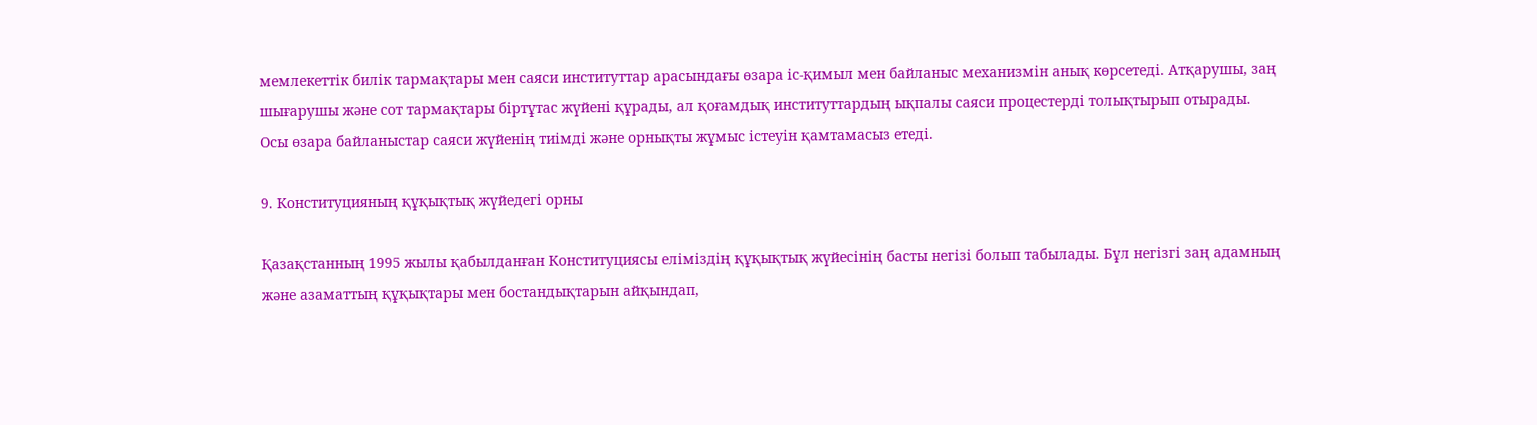мемлекеттік билік тармақтары мен саяси институттар арасындағы өзара іс-қимыл мен байланыс механизмін анық көрсетеді. Атқарушы, заң шығарушы және сот тармақтары біртұтас жүйені құрады, ал қоғамдық институттардың ықпалы саяси процестерді толықтырып отырады. Осы өзара байланыстар саяси жүйенің тиімді және орнықты жұмыс істеуін қамтамасыз етеді.

9. Конституцияның құқықтық жүйедегі орны

Қазақстанның 1995 жылы қабылданған Конституциясы еліміздің құқықтық жүйесінің басты негізі болып табылады. Бұл негізгі заң адамның және азаматтың құқықтары мен бостандықтарын айқындап,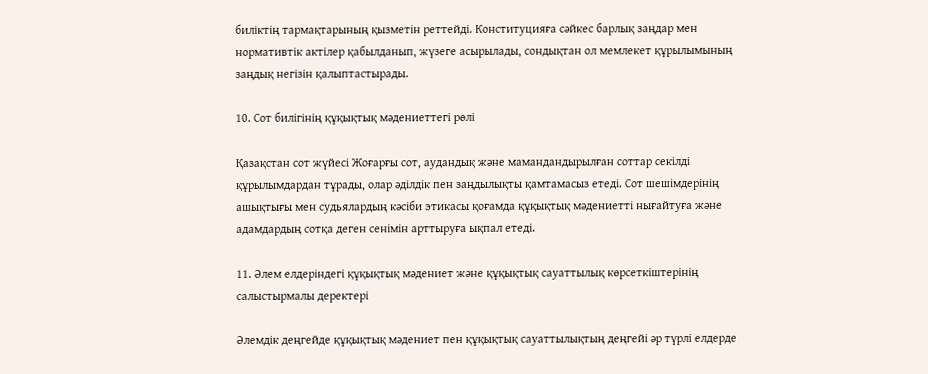биліктің тармақтарының қызметін реттейді. Конституцияға сәйкес барлық заңдар мен нормативтік актілер қабылданып, жүзеге асырылады, сондықтан ол мемлекет құрылымының заңдық негізін қалыптастырады.

10. Сот билігінің құқықтық мәдениеттегі рөлі

Қазақстан сот жүйесі Жоғарғы сот, аудандық және мамандандырылған соттар секілді құрылымдардан тұрады, олар әділдік пен заңдылықты қамтамасыз етеді. Сот шешімдерінің ашықтығы мен судьялардың кәсіби этикасы қоғамда құқықтық мәдениетті нығайтуға және адамдардың сотқа деген сенімін арттыруға ықпал етеді.

11. Әлем елдеріндегі құқықтық мәдениет және құқықтық сауаттылық көрсеткіштерінің салыстырмалы деректері

Әлемдік деңгейде құқықтық мәдениет пен құқықтық сауаттылықтың деңгейі әр түрлі елдерде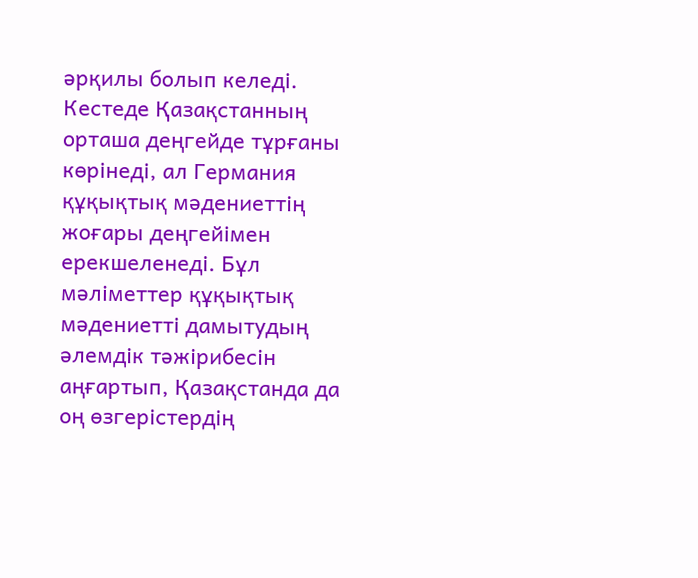әрқилы болып келеді. Кестеде Қазақстанның орташа деңгейде тұрғаны көрінеді, ал Германия құқықтық мәдениеттің жоғары деңгейімен ерекшеленеді. Бұл мәліметтер құқықтық мәдениетті дамытудың әлемдік тәжірибесін аңғартып, Қазақстанда да оң өзгерістердің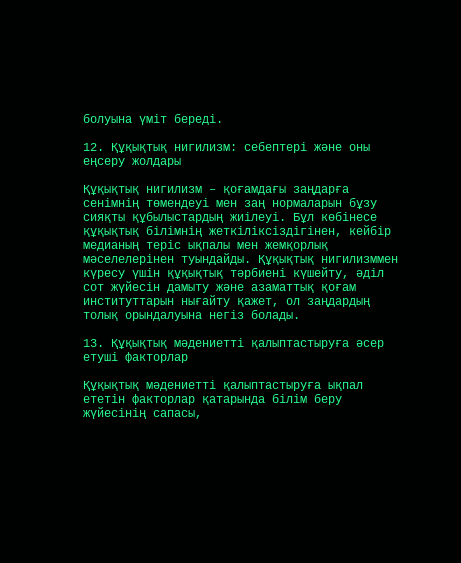болуына үміт береді.

12. Құқықтық нигилизм: себептері және оны еңсеру жолдары

Құқықтық нигилизм – қоғамдағы заңдарға сенімнің төмендеуі мен заң нормаларын бұзу сияқты құбылыстардың жиілеуі. Бұл көбінесе құқықтық білімнің жеткіліксіздігінен, кейбір медианың теріс ықпалы мен жемқорлық мәселелерінен туындайды. Құқықтық нигилизммен күресу үшін құқықтық тәрбиені күшейту, әділ сот жүйесін дамыту және азаматтық қоғам институттарын нығайту қажет, ол заңдардың толық орындалуына негіз болады.

13. Құқықтық мәдениетті қалыптастыруға әсер етуші факторлар

Құқықтық мәдениетті қалыптастыруға ықпал ететін факторлар қатарында білім беру жүйесінің сапасы,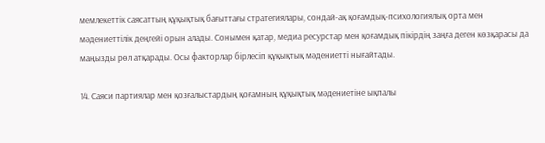мемлекеттік саясаттың құқықтық бағыттағы стратегиялары, сондай-ақ қоғамдық-психологиялық орта мен мәдениеттілік деңгейі орын алады. Сонымен қатар, медиа ресурстар мен қоғамдық пікірдің заңға деген көзқарасы да маңызды рөл атқарады. Осы факторлар бірлесіп құқықтық мәдениетті нығайтады.

14. Саяси партиялар мен қозғалыстардың қоғамның құқықтық мәдениетіне ықпалы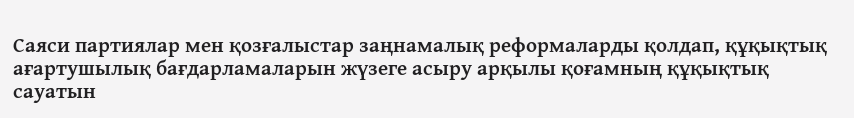Саяси партиялар мен қозғалыстар заңнамалық реформаларды қолдап, құқықтық ағартушылық бағдарламаларын жүзеге асыру арқылы қоғамның құқықтық сауатын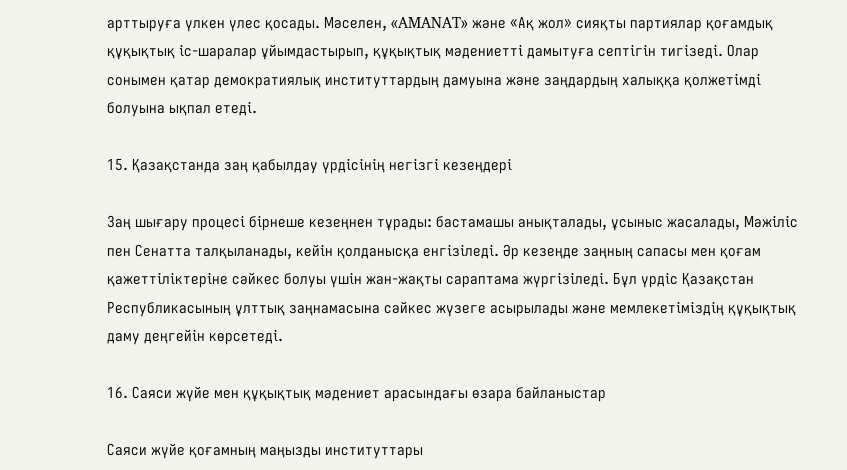арттыруға үлкен үлес қосады. Мәселен, «AMANAT» және «Ақ жол» сияқты партиялар қоғамдық құқықтық іс-шаралар ұйымдастырып, құқықтық мәдениетті дамытуға септігін тигізеді. Олар сонымен қатар демократиялық институттардың дамуына және заңдардың халыққа қолжетімді болуына ықпал етеді.

15. Қазақстанда заң қабылдау үрдісінің негізгі кезеңдері

Заң шығару процесі бірнеше кезеңнен тұрады: бастамашы анықталады, ұсыныс жасалады, Мәжіліс пен Сенатта талқыланады, кейін қолданысқа енгізіледі. Әр кезеңде заңның сапасы мен қоғам қажеттіліктеріне сәйкес болуы үшін жан-жақты сараптама жүргізіледі. Бұл үрдіс Қазақстан Республикасының ұлттық заңнамасына сәйкес жүзеге асырылады және мемлекетіміздің құқықтық даму деңгейін көрсетеді.

16. Саяси жүйе мен құқықтық мәдениет арасындағы өзара байланыстар

Саяси жүйе қоғамның маңызды институттары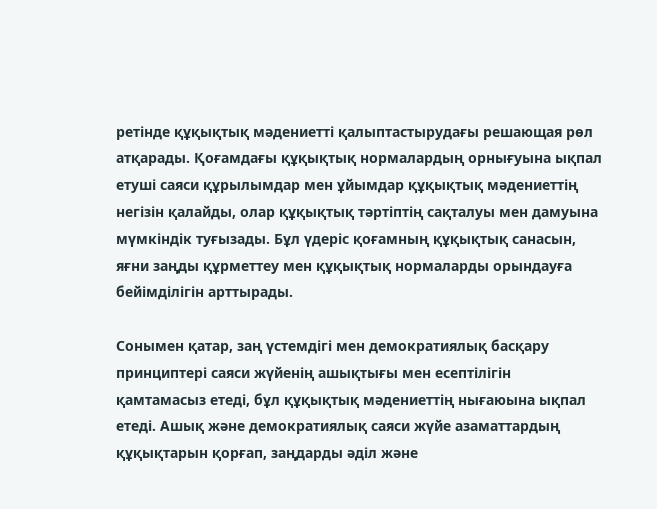ретінде құқықтық мәдениетті қалыптастырудағы решающая рөл атқарады. Қоғамдағы құқықтық нормалардың орнығуына ықпал етуші саяси құрылымдар мен ұйымдар құқықтық мәдениеттің негізін қалайды, олар құқықтық тәртіптің сақталуы мен дамуына мүмкіндік туғызады. Бұл үдеріс қоғамның құқықтық санасын, яғни заңды құрметтеу мен құқықтық нормаларды орындауға бейімділігін арттырады.

Сонымен қатар, заң үстемдігі мен демократиялық басқару принциптері саяси жүйенің ашықтығы мен есептілігін қамтамасыз етеді, бұл құқықтық мәдениеттің нығаюына ықпал етеді. Ашық және демократиялық саяси жүйе азаматтардың құқықтарын қорғап, заңдарды әділ және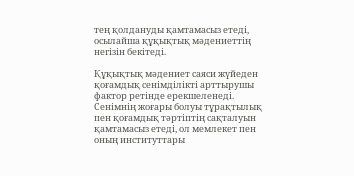тең қолдануды қамтамасыз етеді, осылайша құқықтық мәдениеттің негізін бекітеді.

Құқықтық мәдениет саяси жүйеден қоғамдық сенімділікті арттырушы фактор ретінде ерекшеленеді. Сенімнің жоғары болуы тұрақтылық пен қоғамдық тәртіптің сақталуын қамтамасыз етеді, ол мемлекет пен оның институттары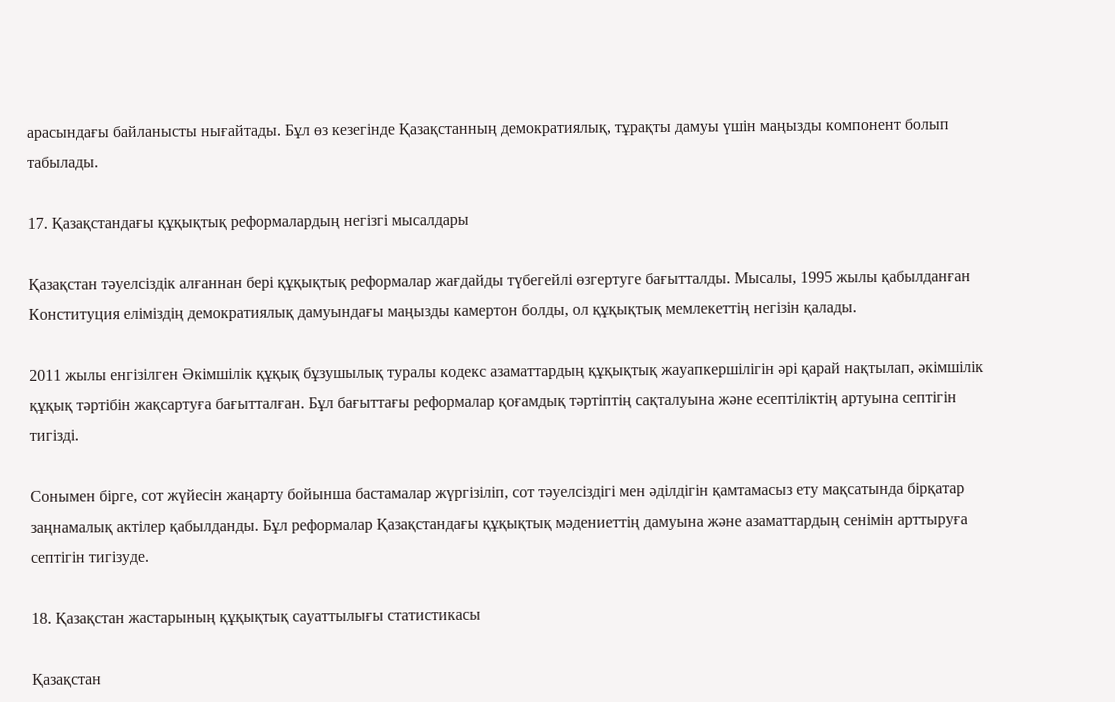арасындағы байланысты нығайтады. Бұл өз кезегінде Қазақстанның демократиялық, тұрақты дамуы үшін маңызды компонент болып табылады.

17. Қазақстандағы құқықтық реформалардың негізгі мысалдары

Қазақстан тәуелсіздік алғаннан бері құқықтық реформалар жағдайды түбегейлі өзгертуге бағытталды. Мысалы, 1995 жылы қабылданған Конституция еліміздің демократиялық дамуындағы маңызды камертон болды, ол құқықтық мемлекеттің негізін қалады.

2011 жылы енгізілген Әкімшілік құқық бұзушылық туралы кодекс азаматтардың құқықтық жауапкершілігін әрі қарай нақтылап, әкімшілік құқық тәртібін жақсартуға бағытталған. Бұл бағыттағы реформалар қоғамдық тәртіптің сақталуына және есептіліктің артуына септігін тигізді.

Сонымен бірге, сот жүйесін жаңарту бойынша бастамалар жүргізіліп, сот тәуелсіздігі мен әділдігін қамтамасыз ету мақсатында бірқатар заңнамалық актілер қабылданды. Бұл реформалар Қазақстандағы құқықтық мәдениеттің дамуына және азаматтардың сенімін арттыруға септігін тигізуде.

18. Қазақстан жастарының құқықтық сауаттылығы статистикасы

Қазақстан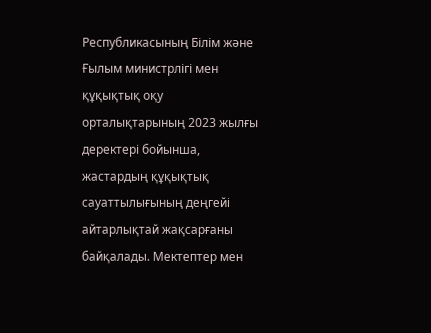Республикасының Білім және Ғылым министрлігі мен құқықтық оқу орталықтарының 2023 жылғы деректері бойынша, жастардың құқықтық сауаттылығының деңгейі айтарлықтай жақсарғаны байқалады. Мектептер мен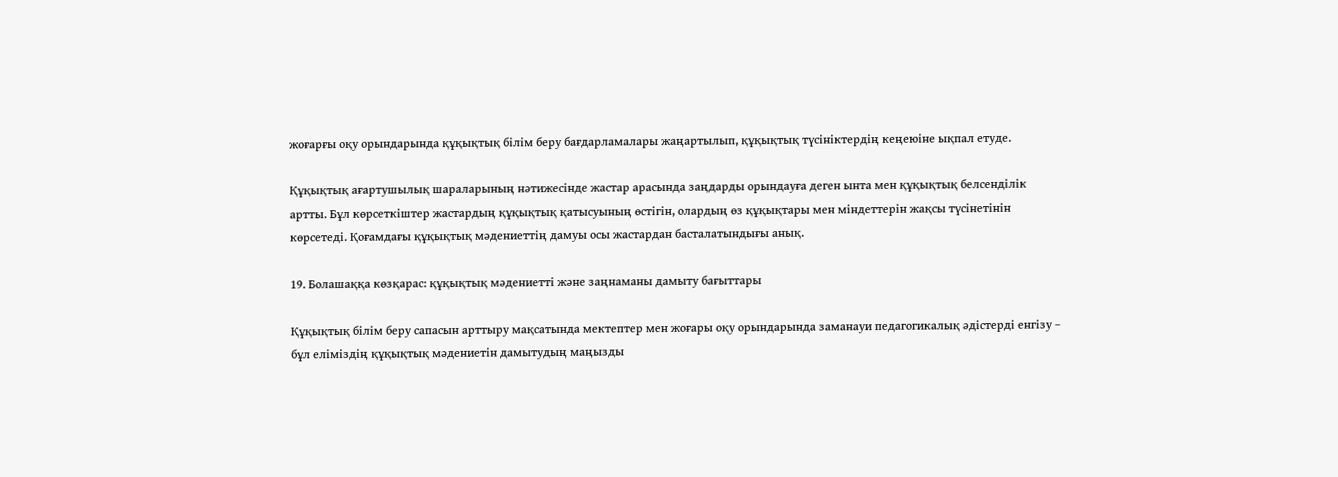жоғарғы оқу орындарында құқықтық білім беру бағдарламалары жаңартылып, құқықтық түсініктердің кеңеюіне ықпал етуде.

Құқықтық ағартушылық шараларының нәтижесінде жастар арасында заңдарды орындауға деген ынта мен құқықтық белсенділік артты. Бұл көрсеткіштер жастардың құқықтық қатысуының өстігін, олардың өз құқықтары мен міндеттерін жақсы түсінетінін көрсетеді. Қоғамдағы құқықтық мәдениеттің дамуы осы жастардан басталатындығы анық.

19. Болашаққа көзқарас: құқықтық мәдениетті және заңнаманы дамыту бағыттары

Құқықтық білім беру сапасын арттыру мақсатында мектептер мен жоғары оқу орындарында заманауи педагогикалық әдістерді енгізу – бұл еліміздің құқықтық мәдениетін дамытудың маңызды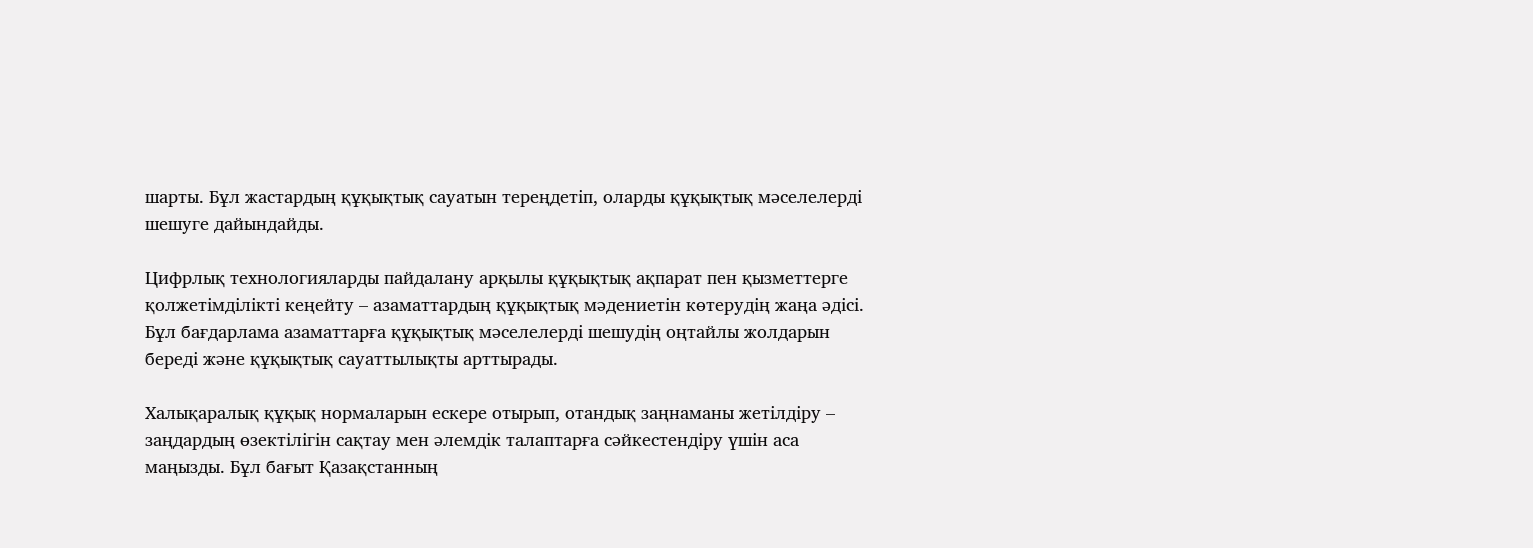шарты. Бұл жастардың құқықтық сауатын тереңдетіп, оларды құқықтық мәселелерді шешуге дайындайды.

Цифрлық технологияларды пайдалану арқылы құқықтық ақпарат пен қызметтерге қолжетімділікті кеңейту – азаматтардың құқықтық мәдениетін көтерудің жаңа әдісі. Бұл бағдарлама азаматтарға құқықтық мәселелерді шешудің оңтайлы жолдарын береді және құқықтық сауаттылықты арттырады.

Халықаралық құқық нормаларын ескере отырып, отандық заңнаманы жетілдіру – заңдардың өзектілігін сақтау мен әлемдік талаптарға сәйкестендіру үшін аса маңызды. Бұл бағыт Қазақстанның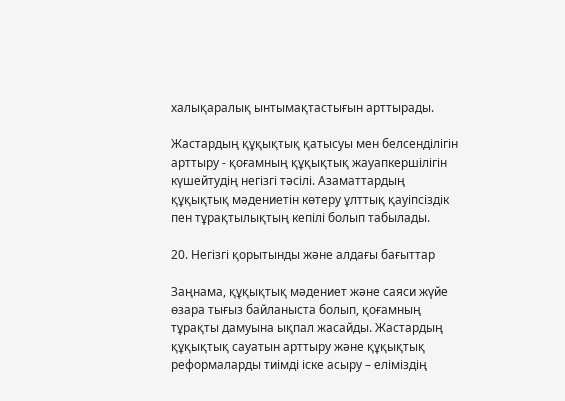халықаралық ынтымақтастығын арттырады.

Жастардың құқықтық қатысуы мен белсенділігін арттыру - қоғамның құқықтық жауапкершілігін күшейтудің негізгі тәсілі. Азаматтардың құқықтық мәдениетін көтеру ұлттық қауіпсіздік пен тұрақтылықтың кепілі болып табылады.

20. Негізгі қорытынды және алдағы бағыттар

Заңнама, құқықтық мәдениет және саяси жүйе өзара тығыз байланыста болып, қоғамның тұрақты дамуына ықпал жасайды. Жастардың құқықтық сауатын арттыру және құқықтық реформаларды тиімді іске асыру – еліміздің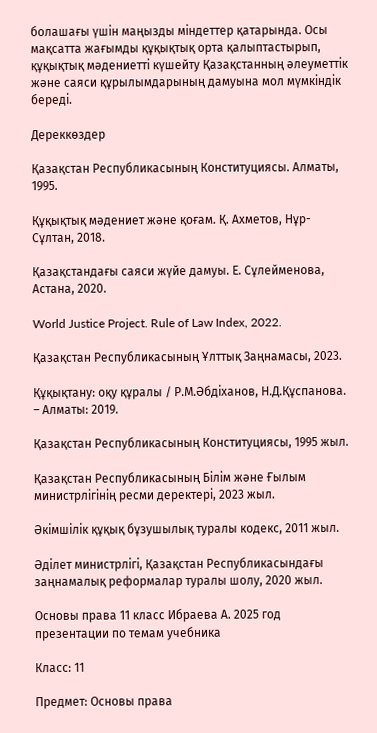болашағы үшін маңызды міндеттер қатарында. Осы мақсатта жағымды құқықтық орта қалыптастырып, құқықтық мәдениетті күшейту Қазақстанның әлеуметтік және саяси құрылымдарының дамуына мол мүмкіндік береді.

Дереккөздер

Қазақстан Республикасының Конституциясы. Алматы, 1995.

Құқықтық мәдениет және қоғам. Қ. Ахметов, Нұр-Сұлтан, 2018.

Қазақстандағы саяси жүйе дамуы. Е. Сұлейменова, Астана, 2020.

World Justice Project. Rule of Law Index, 2022.

Қазақстан Республикасының Ұлттық Заңнамасы, 2023.

Құқықтану: оқу құралы / Р.М.Әбдіханов, Н.Д.Құспанова. – Алматы: 2019.

Қазақстан Республикасының Конституциясы, 1995 жыл.

Қазақстан Республикасының Білім және Ғылым министрлігінің ресми деректері, 2023 жыл.

Әкімшілік құқық бұзушылық туралы кодекс, 2011 жыл.

Әділет министрлігі, Қазақстан Республикасындағы заңнамалық реформалар туралы шолу, 2020 жыл.

Основы права 11 класс Ибраева А. 2025 год презентации по темам учебника

Класс: 11

Предмет: Основы права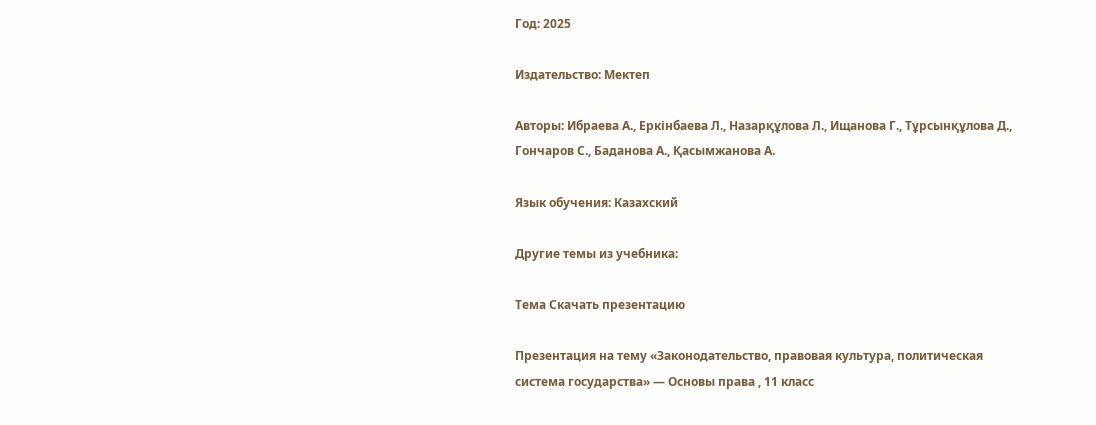Год: 2025

Издательство: Мектеп

Авторы: Ибраева А., Еркінбаева Л., Назарқұлова Л., Ищанова Г., Тұрсынқұлова Д., Гончаров С., Баданова А., Қасымжанова А.

Язык обучения: Казахский

Другие темы из учебника:

Тема Скачать презентацию

Презентация на тему «Законодательство, правовая культура, политическая система государства» — Основы права , 11 класс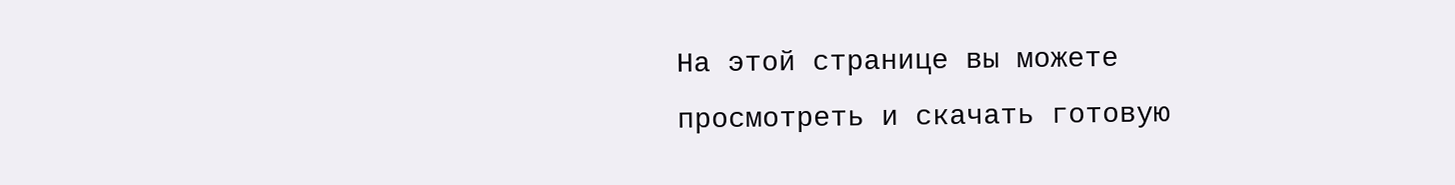На этой странице вы можете просмотреть и скачать готовую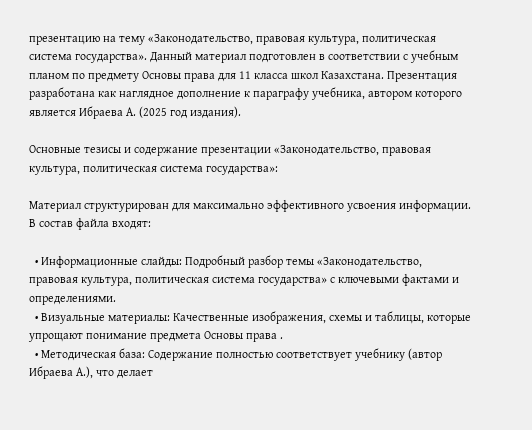презентацию на тему «Законодательство, правовая культура, политическая система государства». Данный материал подготовлен в соответствии с учебным планом по предмету Основы права для 11 класса школ Казахстана. Презентация разработана как наглядное дополнение к параграфу учебника, автором которого является Ибраева А. (2025 год издания).

Основные тезисы и содержание презентации «Законодательство, правовая культура, политическая система государства»:

Материал структурирован для максимально эффективного усвоения информации. В состав файла входят:

  • Информационные слайды: Подробный разбор темы «Законодательство, правовая культура, политическая система государства» с ключевыми фактами и определениями.
  • Визуальные материалы: Качественные изображения, схемы и таблицы, которые упрощают понимание предмета Основы права .
  • Методическая база: Содержание полностью соответствует учебнику (автор Ибраева А.), что делает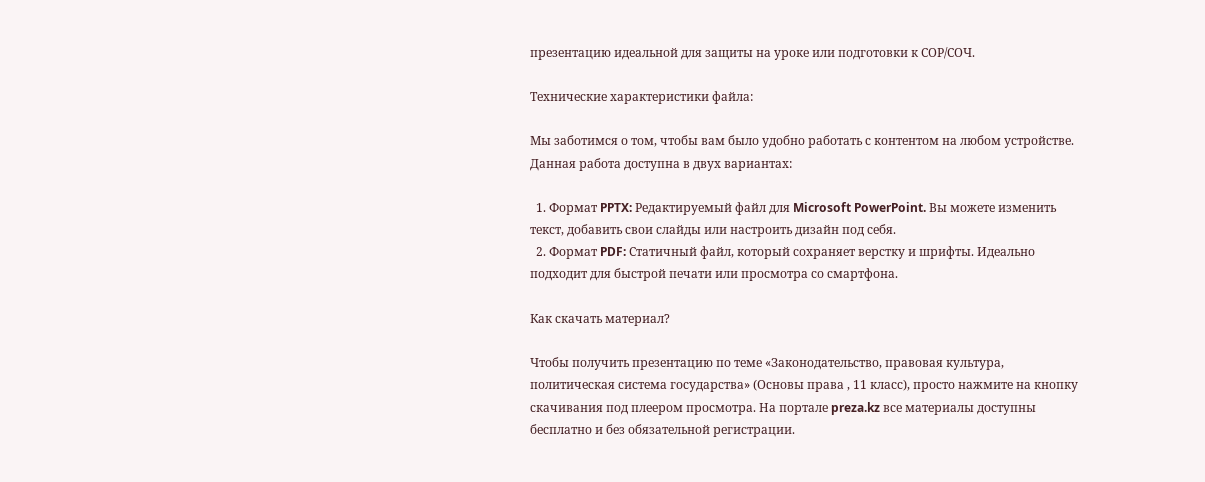презентацию идеальной для защиты на уроке или подготовки к СОР/СОЧ.

Технические характеристики файла:

Мы заботимся о том, чтобы вам было удобно работать с контентом на любом устройстве. Данная работа доступна в двух вариантах:

  1. Формат PPTX: Редактируемый файл для Microsoft PowerPoint. Вы можете изменить текст, добавить свои слайды или настроить дизайн под себя.
  2. Формат PDF: Статичный файл, который сохраняет верстку и шрифты. Идеально подходит для быстрой печати или просмотра со смартфона.

Как скачать материал?

Чтобы получить презентацию по теме «Законодательство, правовая культура, политическая система государства» (Основы права , 11 класс), просто нажмите на кнопку скачивания под плеером просмотра. На портале preza.kz все материалы доступны бесплатно и без обязательной регистрации.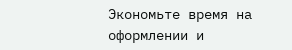Экономьте время на оформлении и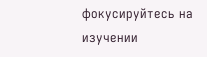фокусируйтесь на изучении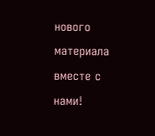нового материала вместе с нами!